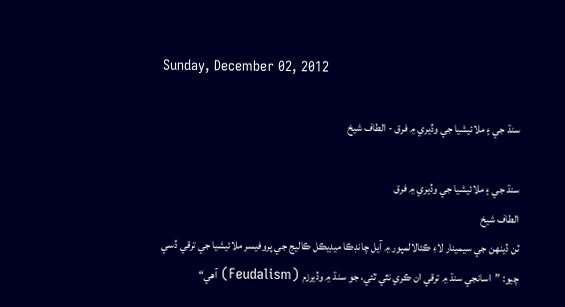Sunday, December 02, 2012

سنڌ جي ۽ ملائيشيا جي وڏيري ۾ فرق - الطاف شيخ

سنڌ جي ۽ ملائيشيا جي وڏيري ۾ فرق
الطاف شيخ
ٽن ڏينهن جي سيمينار لاءِ ڪئالالمپور ۾ آيل چانڊڪا ميڊيڪل ڪاليج جي پروفيسر ملائيشيا جي ترقي ڏسي چيو: ”اسانجي سنڌ ۾ ترقي ان ڪري نٿي ٿئي، جو سنڌ ۾ وڏيرزم  (Feudalism) آهي“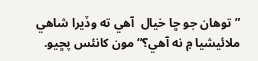”توهان جو ڇا خيال  آهي ته وڏيرا شاهي ملائيشيا ۾ نه آهي؟“ مون کانئس پڇيو.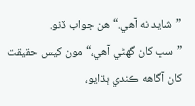”شايد نه آهي.“ هن جواب ڏنو.
”سڀ کان گهڻي آهي،“ مون کيس حقيقت کان آگاهه ڪندي ٻڌايو،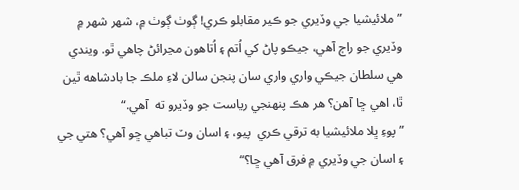”ملائيشيا جي وڏيري جو ڪير مقابلو ڪري! ڳوٺ ڳوٺ ۾، شهر شهر ۾ وڏيري جو راڄ آهي، جيڪو پاڻ کي اُتم ۽ اُتاهون مڃرائڻ چاهي ٿو. ويندي هي سلطان جيڪي واري واري سان پنجن سالن لاءِ ملڪ جا بادشاهه ٿين ٿا، اهي ڇا آهن؟ هر هڪ پنهنجي رياست جو وڏيرو ته  آهي.“
”پوءِ ڀلا ملائيشيا به ترقي ڪري  پيو، ۽ اسان وٽ تباهي ڇو آهي؟ هتي جي ۽ اسان جي وڏيري ۾ فرق آهي ڇا؟“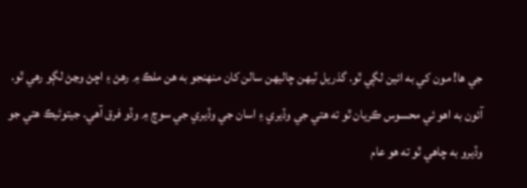جي ها! مون کي به ائين لڳي ٿو. گذريل ٽيهن چاليهن سالن کان منهنجو به هن ملڪ ۾ رهڻ ۽ اچڻ وڃڻ لڳو رهي ٿو. آئون به اهو ئي محسوس ڪريان ٿو ته هتي جي وڏيري ۽ اسان جي وڏيري جي سوچ ۾ وڏو فرق آهي. جيتوڻيڪ هتي جو وڏيرو به چاهي ٿو ته هو عام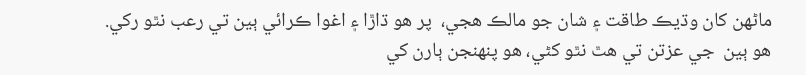ماڻهن کان وڌيڪ طاقت ۽ شان جو مالڪ هجي،  پر هو ڌاڙا ۽ اغوا ڪرائي ٻين تي رعب نٿو رکي. هو ٻين  جي عزتن تي هٿ نٿو کڻي، هو پنهنجن ٻارن کي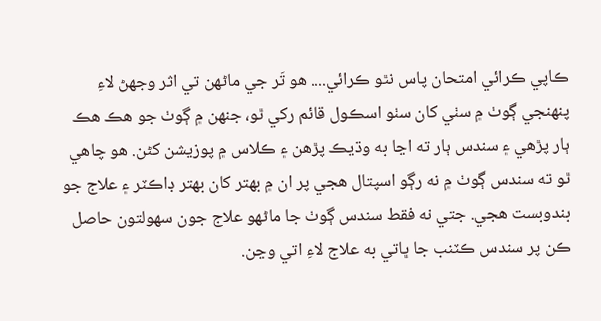ڪاپي ڪرائي امتحان پاس نٿو ڪرائي.... هو تَر جي ماڻهن تي اثر وجهڻ لاءِ پنهنجي ڳوٺ ۾ سٺي کان سٺو اسڪول قائم رکي ٿو، جنهن ۾ ڳوٺ جو هڪ هڪ ٻار پڙهي ۽ سندس ٻار ته اڃا به وڌيڪ پڙهن ۽ ڪلاس ۾ پوزيشن کڻن. هو چاهي ٿو ته سندس ڳوٺ ۾ نه رڳو اسپتال هجي پر ان ۾ بهتر کان بهتر ڊاڪٽر ۽ علاج جو بندوبست هجي. جتي نه فقط سندس ڳوٺ جا ماڻهو علاج جون سهولتون حاصل ڪن پر سندس ڪٽنب جا ڀاتي به علاج لاءِ اتي وڃن.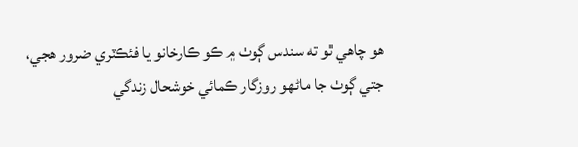هو چاهي ٿو ته سندس ڳوٺ ۾ ڪو ڪارخانو يا فئڪٽري ضرور هجي، جتي ڳوٺ جا ماڻهو روزگار ڪمائي خوشحال زندگي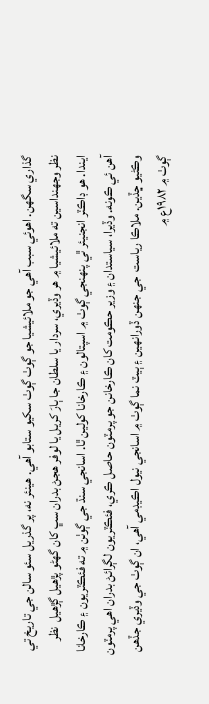گذاري سگهن. اهوئي سبب آهي جو ملائيشيا جو ڳوٺ ڳوٺ سکيو ستابو آهي. هينئر نه، پر گذريل سئو سالن جي تاريخ تي نظر وجهنداسين ته ملائيشيا ۾ هر وڏيري، سردار يا سلطان جا ٻارَ کريل يا لوفر هجڻ بدران سڀ کان گهڻو پڙهيل ڳڙهيل  نظر ايندا. هو ڊاڪٽر انجنيئر ٿي پنهنجي ڳوٺ ۾ اسپتالون ۽ ڪارخانا کولين ٿا. اسانجي سنڌ جي ڳوٺن ۾ ته فئڪٽريون ۽ ڪارخانا آهن ئي ڪونه. وڏيرا، سياستدان ۽ وزير حڪومت کان ڪارخانن جو پرمٽون حاصل ڪري، فئڪٽريون لڳرائڻ بدران اهي پرمٽون  وڪڻيو ڇڏين. ملاڪا رياست  جي جنهن ڏورانهين ۽ ٻيٽ نما ڳوٺ ۾ اسانجي نيول اڪيڊمي آهي، ان ڳوٺ جي وڏيري جڏهن ڳوٺ ۾ ۱۹۸۲ع ۾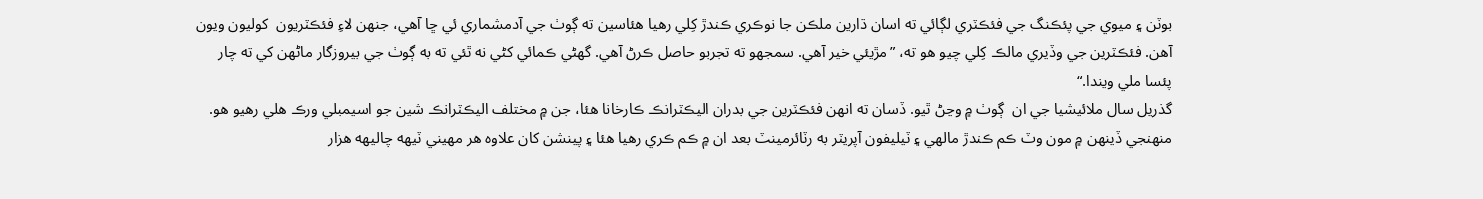بوٽن ۽ ميوي جي پئڪنگ جي فئڪٽري لڳائي ته اسان ڌارين ملڪن جا نوڪري ڪندڙ کِلي رهيا هئاسين ته ڳوٺ جي آدمشماري ئي ڇا آهي، جنهن لاءِ فئڪٽريون  کوليون ويون آهن. فئڪٽرين جي وڏيري مالڪ کِلي چيو هو ته، ”مڙيئي خير آهي. سمجهو ته تجربو حاصل ڪرڻ آهي. گهڻي ڪمائي کڻي نه ٿئي ته به ڳوٺ جي بيروزگار ماڻهن کي ته چار پئسا ملي ويندا.“
گذريل سال ملائيشيا جي ان  ڳوٺ ۾ وڃڻ ٿيو. ڏسان ته انهن فئڪٽرين جي بدران اليڪٽرانڪ ڪارخانا هئا، جن ۾ مختلف اليڪٽرانڪ شين جو اسيمبلي ورڪ هلي رهيو هو. منهنجي ڏينهن ۾ مون وٽ ڪم ڪندڙ مالهي ۽ ٽيليفون آپريٽر به رٽائرمينٽ بعد ان ۾ ڪم ڪري رهيا هئا ۽ پينشن کان علاوه هر مهيني ٽيهه چاليهه هزار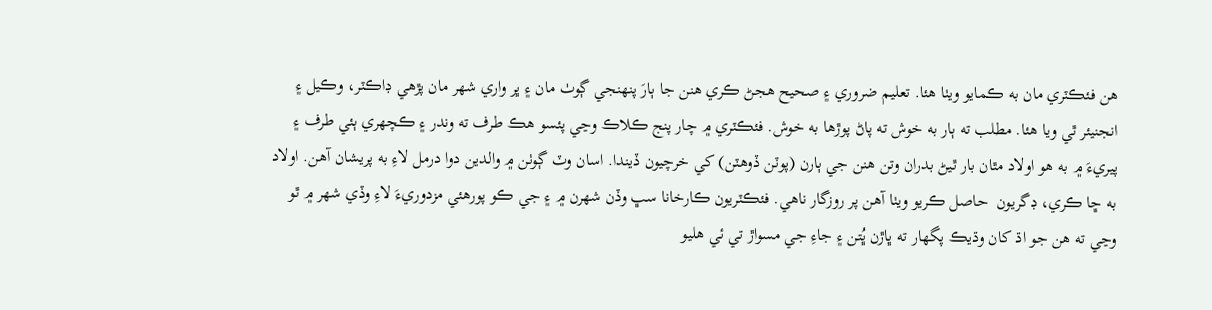هن فئڪٽري مان به ڪمايو ويٺا هئا. تعليم ضروري ۽ صحيح هجڻ ڪري هنن جا ٻارَ پنهنجي ڳوٺ مان ۽ ڀر واري شهر مان پڙهي ڊاڪٽر، وڪيل ۽ انجنيئر ٿي ويا هئا. مطلب ته ٻار به خوش ته پاڻ پوڙها به خوش. فئڪٽري ۾ چار پنج ڪلاڪ وڃي پئسو هڪ طرف ته وندر ۽ ڪچهري ٻئي طرف ۽ پيريءَ ۾ به هو اولاد مٿان بار ٿيڻ بدران وتن هنن جي ٻارن (پوٽن ڏوهٽن) کي خرچيون ڏيندا. اسان وٽ ڳوٺن ۾ والدين دوا درمل لاءِ به پريشان آهن. اولاد به ڇا ڪري، ڊگريون  حاصل ڪريو ويٺا آهن پر روزگار ناهي. فئڪٽريون ڪارخانا سڀ وڏن شهرن ۾ ۽ جي ڪو پورهئي مزدوريءَ لاءِ وڏي شهر ۾ ٿو وڃي ته هن جو اڌ کان وڌيڪ پگهار ته ڀاڙن ڀُتن ۽ جاءِ جي مسواڙ تي ئي هليو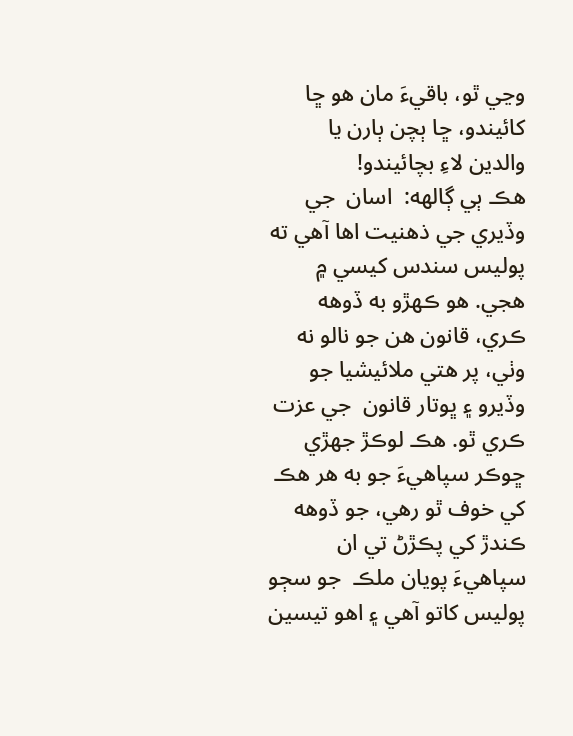وڃي ٿو، باقيءَ مان هو ڇا کائيندو، ڇا ٻچن ٻارن يا والدين لاءِ بچائيندو!
هڪ ٻي ڳالهه:  اسان  جي وڏيري جي ذهنيت اها آهي ته پوليس سندس کيسي ۾ هجي. هو ڪهڙو به ڏوهه ڪري، قانون هن جو نالو نه وٺي، پر هتي ملائيشيا جو وڏيرو ۽ ڀوتار قانون  جي عزت  ڪري ٿو. هڪ لوڪڙ جهڙي ڇوڪر سپاهيءَ جو به هر هڪ کي خوف ٿو رهي، جو ڏوهه ڪندڙ کي پڪڙڻ تي ان سپاهيءَ پويان ملڪ  جو سڄو پوليس کاتو آهي ۽ اهو تيسين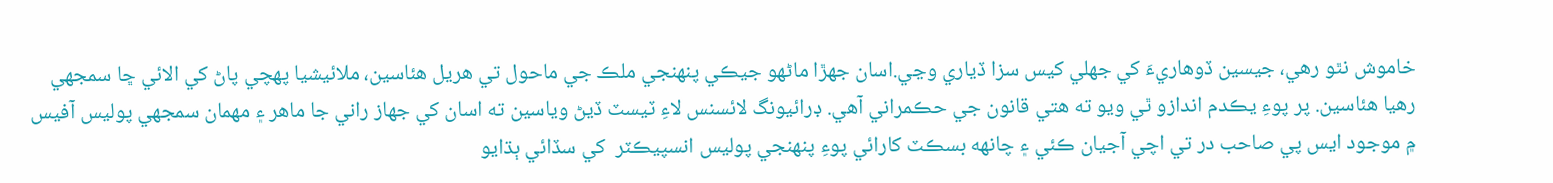خاموش نٿو رهي، جيسين ڏوهاريءَ کي جھلي کيس سزا ڏياري وڃي.اسان جهڙا ماڻهو جيڪي پنهنجي ملڪ جي ماحول تي هريل هئاسين، ملائيشيا پهچي پاڻ کي الائي ڇا سمجھي رهيا هئاسين. پر پوءِ يڪدم اندازو ٿي ويو ته هتي قانون جي حڪمراني آهي. ڊرائيونگ لائسنس لاءِ ٽيسٽ ڏيڻ وياسين ته اسان کي جهاز راني جا ماهر ۽ مهمان سمجھي پوليس آفيس ۾ موجود ايس پي صاحب در تي اچي آجيان ڪئي ۽ چانهه بسڪٽ کارائي پوءِ پنهنجي پوليس انسپيڪٽر  کي سڏائي ٻڌايو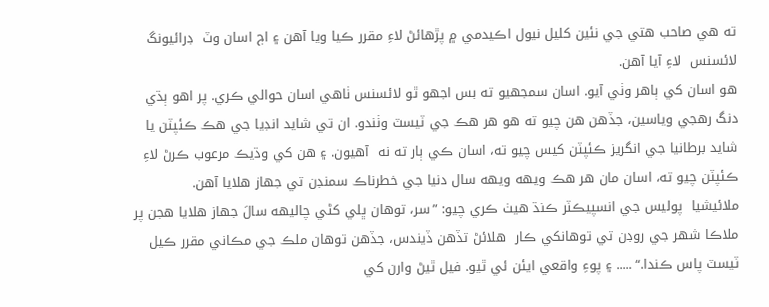ته هي صاحب هتي جي نئين کليل نيول اڪيدمي ۾ پڙهائڻ لاءِ مقرر ڪيا ويا آهن ۽ اڄ اسان وٽ  ڊرائيونگ لائسنس  لاءِ آيا آهن.
هو اسان کي ٻاهر وٺي آيو. اسان سمجھيو ته بس اجھو ٿو لائسنس ٺاهي اسان حوالي ڪري. پر اهو ٻڌي دنگ رهجي وياسين، جڏهن هن چيو ته هو هر هڪ جي ٽيسٽ وٺندو. ان تي شايد انڊيا جي هڪ ڪئپٽن يا شايد برطانيا جي انگريز ڪئپٽن کيس چيو ته، اسان ڪي ٻار ته نه  آهيون. ۽ هن کي وڌيڪ مرعوب ڪرڻ لاءِ ڪئپٽن چيو ته، اسان مان هر هڪ ويهه ويهه سال دنيا جي خطرناڪ سمنڊن تي جهاز هلايا آهن.
ملائيشيا  پوليس جي انسپيڪٽر ڪنڌ هيٺ ڪري چيو: ”سر، توهان ڀلي کڻي چاليهه سالَ جهاز هلايا هجن پر ملاڪا شهر جي روڊن تي توهانکي ڪار  هلائڻ تڏهن ڏيندس، جڏهن توهان ملڪ جي مڪاني مقرر ڪيل ٽيسٽ پاس ڪندا.“ ..... ۽ پوءِ واقعي ايئن ئي ٿيو. فيل ٿيڻ وارن کي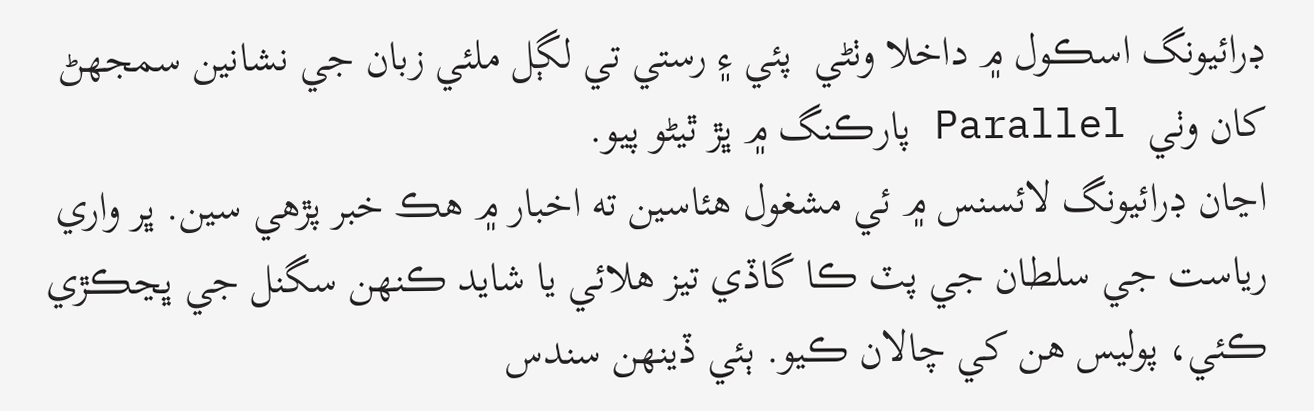ڊرائيونگ اسڪول ۾ داخلا وٺڻي  پئي ۽ رستي تي لڳل ملئي زبان جي نشانين سمجھڻ کان وٺي  Parallel پارڪنگ ۾ ڀڙ ٿيڻو پيو.
اڃان ڊرائيونگ لائسنس ۾ ئي مشغول هئاسين ته اخبار ۾ هڪ خبر پڙهي سين. ڀر واري رياست جي سلطان جي پٽ ڪا گاڏي تيز هلائي يا شايد ڪنهن سگنل جي ڀڃڪڙي ڪئي، پوليس هن کي چالان ڪيو. ٻئي ڏينهن سندس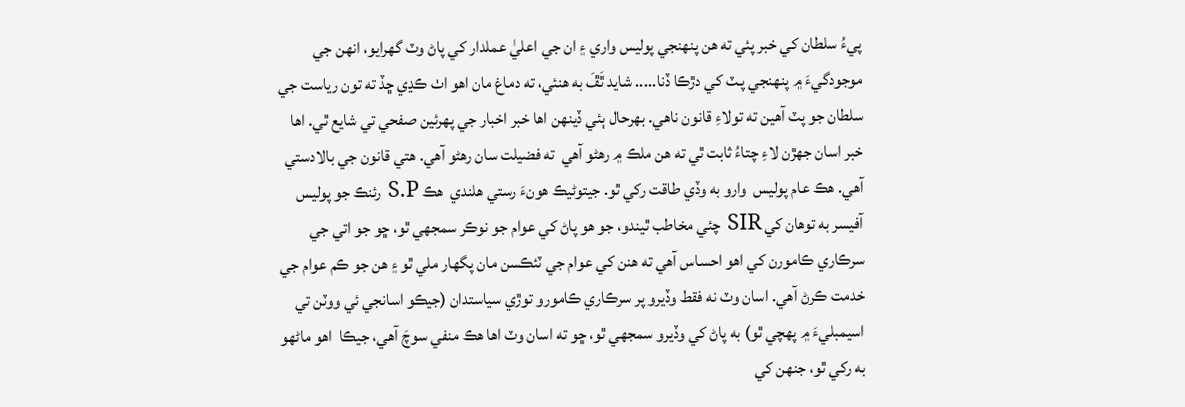پيءُ سلطان کي خبر پئي ته هن پنهنجي پوليس واري ۽ ان جي اعليٰ عملدار کي پاڻ وٽ گهرايو، انهن جي موجودگيءَ ۾ پنهنجي پـٽ کي دڙڪا ڏنا..... شايد ٿَڦَ به هنئي، ته دماغ مان اهو اٺ ڪڍي ڇڏ ته تون رياست جي سلطان جو پٽ آهين ته تولاءِ قانون ناهي. بهرحال ٻئي ڏينهن اها خبر اخبار جي پهرئين صفحي تي شايع ٿي. اها خبر اسان جهڙن لاءِ چتاءُ ثابت ٿي ته هن ملڪ ۾ رهڻو آهي  ته فضيلت سان رهڻو آهي. هتي قانون جي بالادستي آهي. هڪ عام پوليس  وارو به وڏي طاقت رکي ٿو. جيتوڻيڪ هونءَ رستي هلندي  هڪ S.P رئنڪ جو پوليس آفيسر به توهان کي SIR چئي مخاطب ٿيندو، جو هو پاڻ کي عوام جو نوڪر سمجھي ٿو، ڇو جو اتي جي سرڪاري ڪامورن کي اهو احساس آهي ته هنن کي عوام جي ٽئڪسن مان پگهار ملي ٿو ۽ هن جو ڪم عوام جي خدمت ڪرڻ آهي. اسان وٽ نه فقط وڏيرو پر سرڪاري ڪامورو توڙي سياستدان (جيڪو اسانجي ئي ووٽن تي اسيمبليءَ ۾ پهچي ٿو) به پاڻ کي وڏيرو سمجھي ٿو، ڇو ته اسان وٽ اها هڪ منفي سوچَ آهي، جيڪا  اهو ماڻهو به رکي ٿو، جنهن کي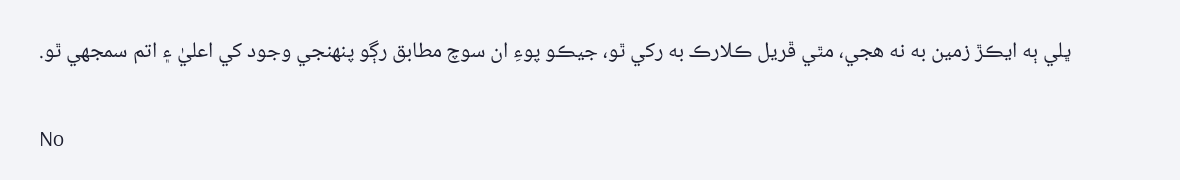ڀلي ٻه ايڪڙ زمين به نه هجي، مٿي ڦريل ڪلارڪ به رکي ٿو، جيڪو پوءِ ان سوچ مطابق رڳو پنهنجي وجود کي اعليٰ ۽ اتم سمجھي ٿو.

No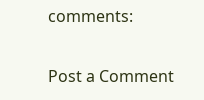comments:

Post a Comment